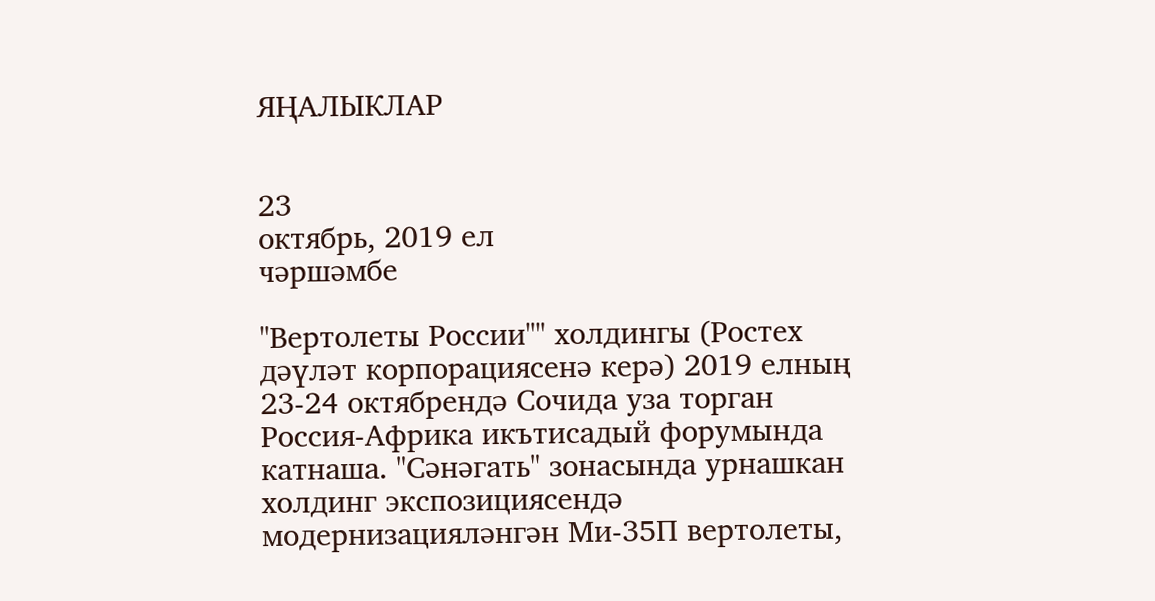ЯҢАЛЫКЛАР


23
октябрь, 2019 ел
чәршәмбе

"Вертолеты России"" холдингы (Ростех дәүләт корпорациясенә керә) 2019 елның 23-24 октябрендә Сочида уза торган Россия-Африка икътисадый форумында катнаша. "Сәнәгать" зонасында урнашкан холдинг экспозициясендә модернизацияләнгән Ми-35П вертолеты,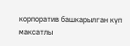корпоратив башкарылган күп максатлы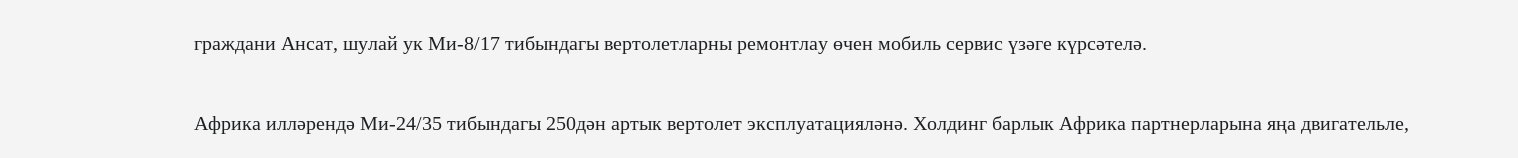граждани Ансат, шулай ук Ми-8/17 тибындагы вертолетларны ремонтлау өчен мобиль сервис үзәге күрсәтелә.

Африка илләрендә Ми-24/35 тибындагы 250дән артык вертолет эксплуатацияләнә. Холдинг барлык Африка партнерларына яңа двигательле,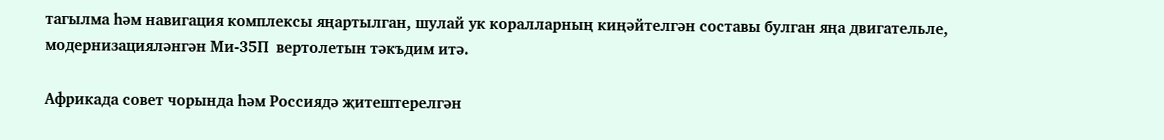тагылма һәм навигация комплексы яңартылган, шулай ук коралларның киңәйтелгән составы булган яңа двигательле, модернизацияләнгән Ми-35П  вертолетын тәкъдим итә.

Африкада совет чорында һәм Россиядә җитештерелгән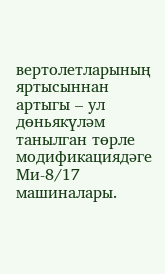вертолетларының яртысыннан артыгы – ул дөньякүләм танылган төрле модификациядәге Ми-8/17 машиналары.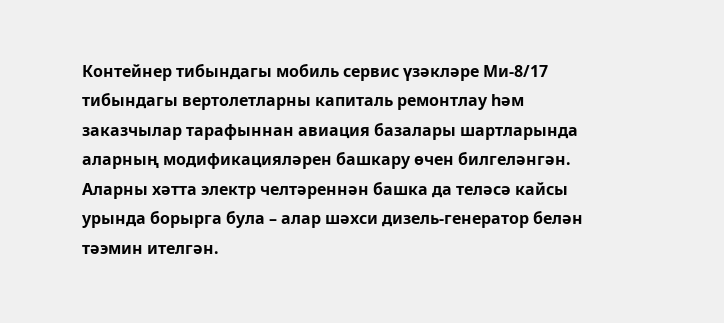Контейнер тибындагы мобиль сервис үзәкләре Ми-8/17 тибындагы вертолетларны капиталь ремонтлау һәм заказчылар тарафыннан авиация базалары шартларында аларның модификацияләрен башкару өчен билгеләнгән. Аларны хәтта электр челтәреннән башка да теләсә кайсы урында борырга була – алар шәхси дизель-генератор белән тәэмин ителгән.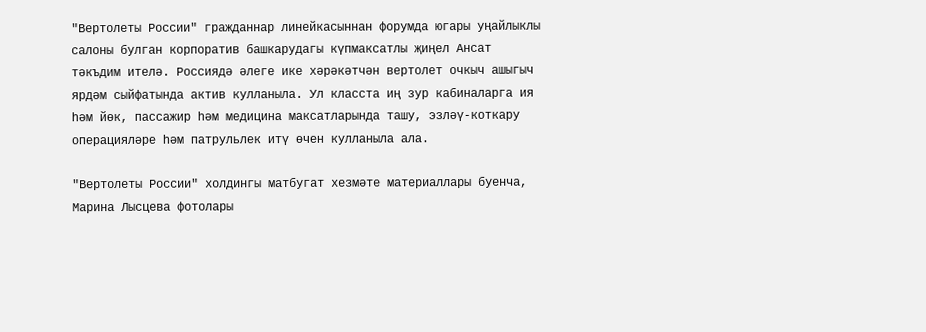"Вертолеты России" гражданнар линейкасыннан форумда югары уңайлыклы салоны булган корпоратив башкарудагы күпмаксатлы җиңел Ансат тәкъдим ителә. Россиядә әлеге ике хәрәкәтчән вертолет очкыч ашыгыч ярдәм сыйфатында актив кулланыла. Ул класста иң зур кабиналарга ия һәм йөк, пассажир һәм медицина максатларында ташу, эзләү-коткару операцияләре һәм патрульлек итү өчен кулланыла ала.

"Вертолеты России" холдингы матбугат хезмәте материаллары буенча, Марина Лысцева фотолары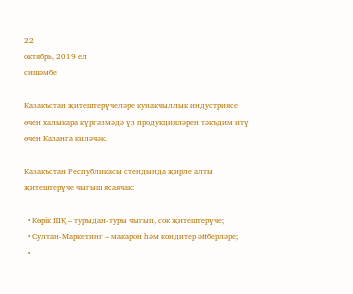22
октябрь, 2019 ел
сишәмбе

Казакъстан җитештерүчеләре кунакчыллык индустриясе өчен халыкара күргәзмәдә үз продукцияләрен тәкъдим итү өчен Казанга киләчәк.

Казакъстан Республикасы стендында җирле алты җитештерүче чыгыш ясаячак:

  • Көрік ШҚ – турыдан-туры чыгып, сок җитештерүче;
  • Султан-Маркетинг – макарон һәм кондитер әйберләре;
  •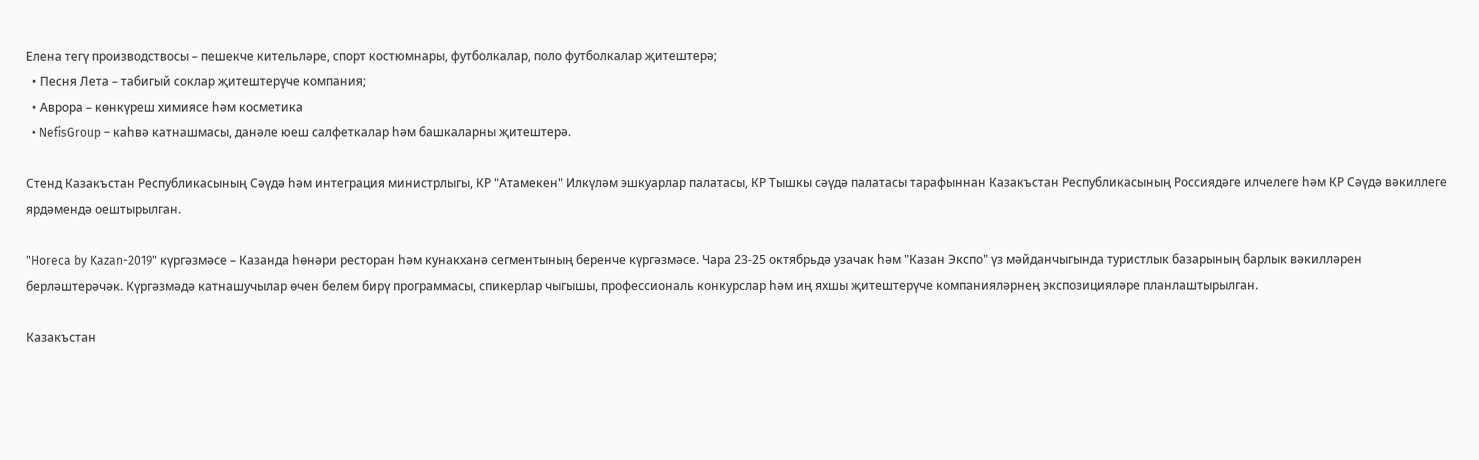Елена тегү производствосы – пешекче кительләре, спорт костюмнары, футболкалар, поло футболкалар җитештерә;
  • Песня Лета – табигый соклар җитештерүче компания;
  • Аврора – көнкүреш химиясе һәм косметика
  • NefisGroup – каһвә катнашмасы, данәле юеш салфеткалар һәм башкаларны җитештерә.

Стенд Казакъстан Республикасының Сәүдә һәм интеграция министрлыгы, КР "Атамекен" Илкүләм эшкуарлар палатасы, КР Тышкы сәүдә палатасы тарафыннан Казакъстан Республикасының Россиядәге илчелеге һәм КР Сәүдә вәкиллеге ярдәмендә оештырылган.

"Horeca by Kazan-2019" күргәзмәсе – Казанда һөнәри ресторан һәм кунакханә сегментының беренче күргәзмәсе. Чара 23-25 октябрьдә узачак һәм "Казан Экспо" үз мәйданчыгында туристлык базарының барлык вәкилләрен берләштерәчәк. Күргәзмәдә катнашучылар өчен белем бирү программасы, спикерлар чыгышы, профессиональ конкурслар һәм иң яхшы җитештерүче компанияләрнең экспозицияләре планлаштырылган.

Казакъстан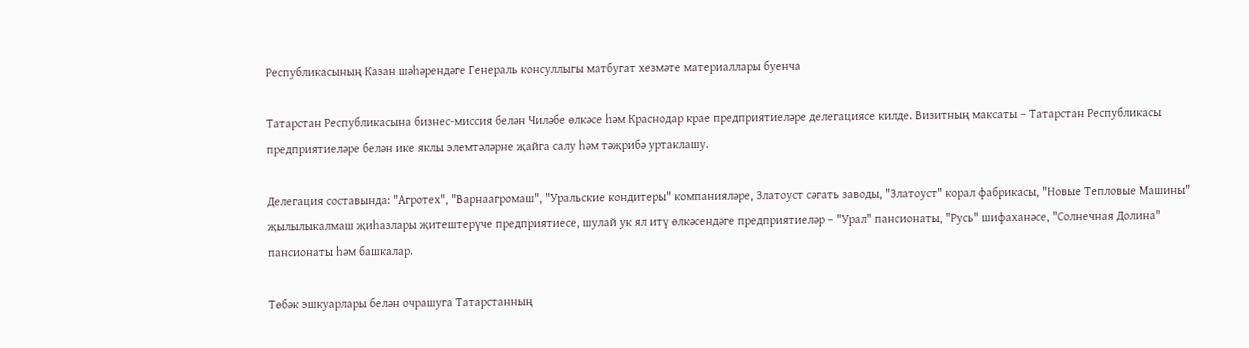Республикасының Казан шәһәрендәге Генераль консуллыгы матбугат хезмәте материаллары буенча

Татарстан Республикасына бизнес-миссия белән Чиләбе өлкәсе һәм Краснодар крае предприятиеләре делегациясе килде. Визитның максаты – Татарстан Республикасы предприятиеләре белән ике яклы элемтәләрне җайга салу һәм тәҗрибә уртаклашу.

Делегация составында: "Агротех", "Варнаагромаш", "Уральские кондитеры" компанияләре, Златоуст сәгать заводы, "Златоуст" корал фабрикасы, "Новые Тепловые Машины" җылылыкалмаш җиһазлары җитештерүче предприятиесе, шулай ук ял итү өлкәсендәге предприятиеләр – "Урал" пансионаты, "Русь" шифаханәсе, "Солнечная Долина" пансионаты һәм башкалар.

Төбәк эшкуарлары белән очрашуга Татарстанның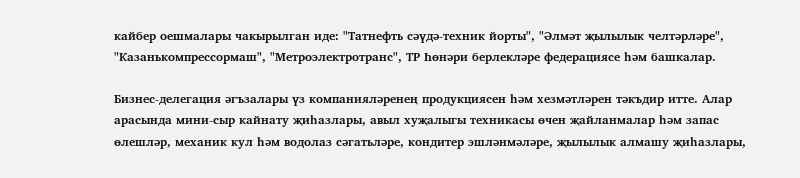кайбер оешмалары чакырылган иде: "Татнефть сәүдә-техник йорты", "Әлмәт җылылык челтәрләре", "Казанькомпрессормаш", "Метроэлектротранс", ТР Һөнәри берлекләре федерациясе һәм башкалар.

Бизнес-делегация әгъзалары үз компанияләренең продукциясен һәм хезмәтләрен тәкъдир итте. Алар арасында мини-сыр кайнату җиһазлары, авыл хуҗалыгы техникасы өчен җайланмалар һәм запас өлешләр, механик кул һәм водолаз сәгатьләре, кондитер эшләнмәләре, җылылык алмашу җиһазлары,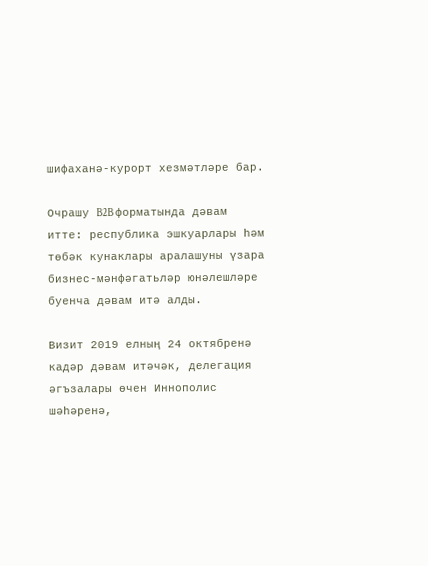шифаханә-курорт хезмәтләре бар.

Очрашу B2B форматында дәвам итте: республика эшкуарлары һәм төбәк кунаклары аралашуны үзара бизнес-мәнфәгатьләр юнәлешләре буенча дәвам итә алды.

Визит 2019 елның 24 октябренә кадәр дәвам итәчәк, делегация әгъзалары өчен Иннополис шәһәренә,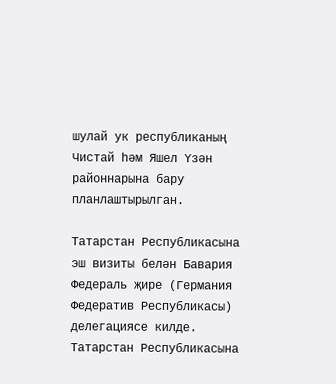шулай ук республиканың Чистай һәм Яшел Үзән районнарына бару планлаштырылган.

Татарстан Республикасына эш визиты белән Бавария Федераль җире (Германия Федератив Республикасы) делегациясе килде. Татарстан Республикасына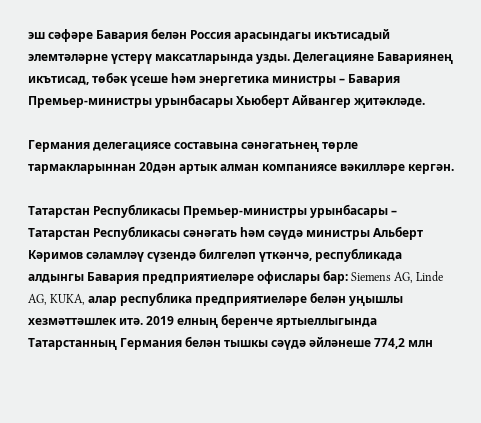эш сәфәре Бавария белән Россия арасындагы икътисадый элемтәләрне үстерү максатларында узды. Делегацияне Бавариянең икътисад, төбәк үсеше һәм энергетика министры – Бавария Премьер-министры урынбасары Хьюберт Айвангер җитәкләде.

Германия делегациясе составына сәнәгатьнең төрле тармакларыннан 20дән артык алман компаниясе вәкилләре кергән.

Татарстан Республикасы Премьер-министры урынбасары – Татарстан Республикасы сәнәгать һәм сәүдә министры Альберт Кәримов сәламләү сүзендә билгеләп үткәнчә, республикада алдынгы Бавария предприятиеләре офислары бар: Siemens AG, Linde AG, KUKA, алар республика предприятиеләре белән уңышлы хезмәттәшлек итә. 2019 елның беренче яртыеллыгында Татарстанның Германия белән тышкы сәүдә әйләнеше 774,2 млн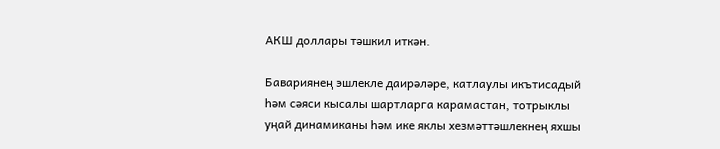АКШ доллары тәшкил иткән.

Бавариянең эшлекле даирәләре, катлаулы икътисадый һәм сәяси кысалы шартларга карамастан, тотрыклы уңай динамиканы һәм ике яклы хезмәттәшлекнең яхшы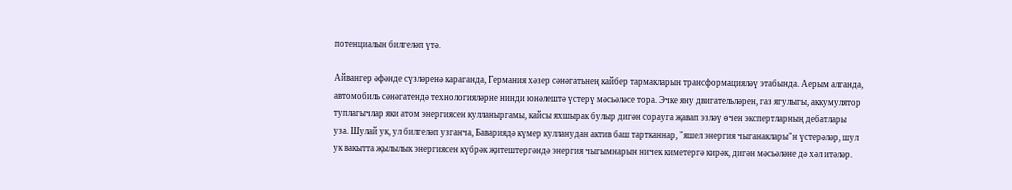потенциалын билгеләп үтә.

Айвангер әфәнде сүзләренә караганда, Германия хәзер сәнәгатьнең кайбер тармакларын трансформацияләү этабында. Аерым алганда, автомобиль сәнәгатендә технологияләрне нинди юнәлештә үстерү мәсьәләсе тора. Эчке яну двигательләрен, газ ягулыгы, аккумулятор туплагычлар яки атом энергиясен кулланыргамы, кайсы яхшырак булыр дигән сорауга җавап эзләү өчен экспертларның дебатлары уза. Шулай ук, ул билгеләп узганча, Бавариядә күмер кулланудан актив баш тартканнар, "яшел энергия чыганаклары"н үстерәләр, шул ук вакытта җылылык энергиясен күбрәк җитештергәндә энергия чыгымнарын ничек киметергә кирәк, дигән мәсьәләне дә хәл итәләр.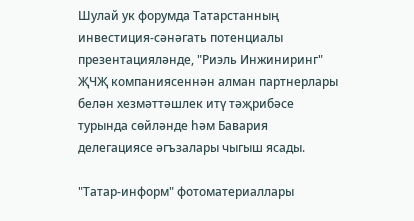Шулай ук форумда Татарстанның инвестиция-сәнәгать потенциалы презентацияләнде, "Риэль Инжиниринг" ҖЧҖ компаниясеннән алман партнерлары белән хезмәттәшлек итү тәҗрибәсе турында сөйләнде һәм Бавария делегациясе әгъзалары чыгыш ясады.

"Татар-информ" фотоматериаллары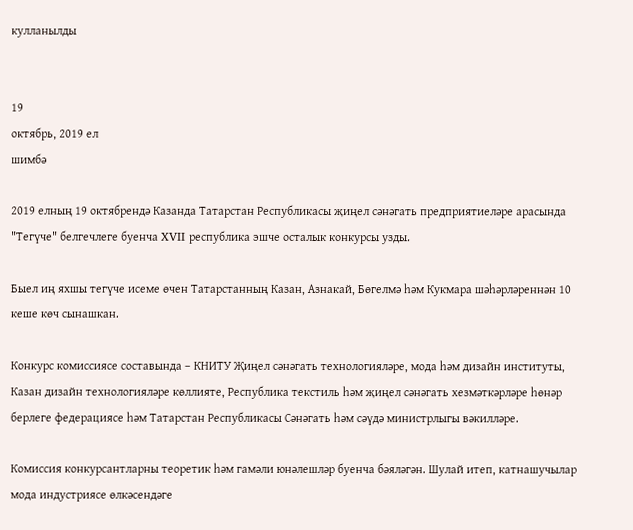кулланылды


19
октябрь, 2019 ел
шимбә

2019 елның 19 октябрендә Казанда Татарстан Республикасы җиңел сәнәгать предприятиеләре арасында "Тегүче" белгечлеге буенча XVII республика эшче осталык конкурсы узды.

Быел иң яхшы тегүче исеме өчен Татарстанның Казан, Азнакай, Бөгелмә һәм Кукмара шәһәрләреннән 10 кеше көч сынашкан.

Конкурс комиссиясе составында – КНИТУ Җиңел сәнәгать технологияләре, мода һәм дизайн институты, Казан дизайн технологияләре көллияте, Республика текстиль һәм җиңел сәнәгать хезмәткәрләре һөнәр берлеге федерациясе һәм Татарстан Республикасы Сәнәгать һәм сәүдә министрлыгы вәкилләре.

Комиссия конкурсантларны теоретик һәм гамәли юнәлешләр буенча бәяләгән. Шулай итеп, катнашучылар мода индустриясе өлкәсендәге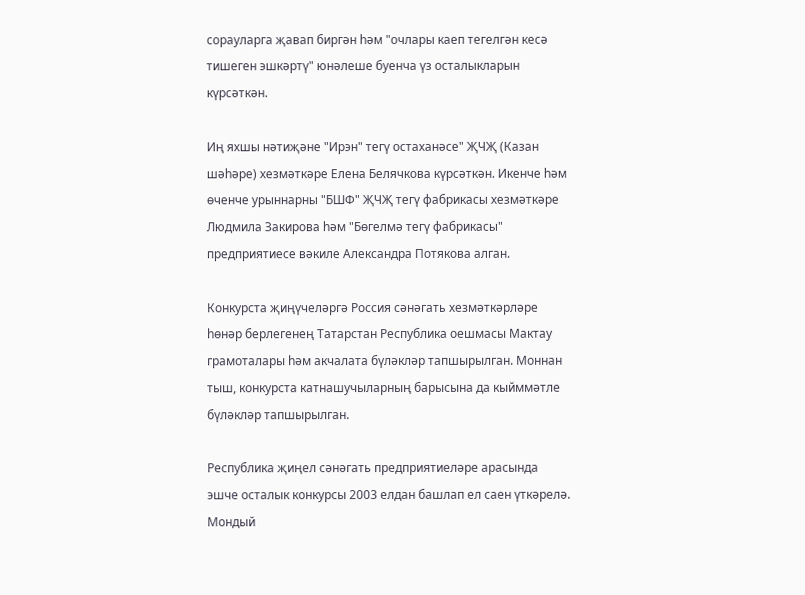сорауларга җавап биргән һәм "очлары каеп тегелгән кесә тишеген эшкәртү" юнәлеше буенча үз осталыкларын күрсәткән.

Иң яхшы нәтиҗәне "Ирэн" тегү остаханәсе" ҖЧҖ (Казан шәһәре) хезмәткәре Елена Белячкова күрсәткән. Икенче һәм өченче урыннарны "БШФ" ҖЧҖ тегү фабрикасы хезмәткәре Людмила Закирова һәм "Бөгелмә тегү фабрикасы" предприятиесе вәкиле Александра Потякова алган.

Конкурста җиңүчеләргә Россия сәнәгать хезмәткәрләре һөнәр берлегенең Татарстан Республика оешмасы Мактау грамоталары һәм акчалата бүләкләр тапшырылган. Моннан тыш, конкурста катнашучыларның барысына да кыйммәтле бүләкләр тапшырылган.

Республика җиңел сәнәгать предприятиеләре арасында эшче осталык конкурсы 2003 елдан башлап ел саен үткәрелә. Мондый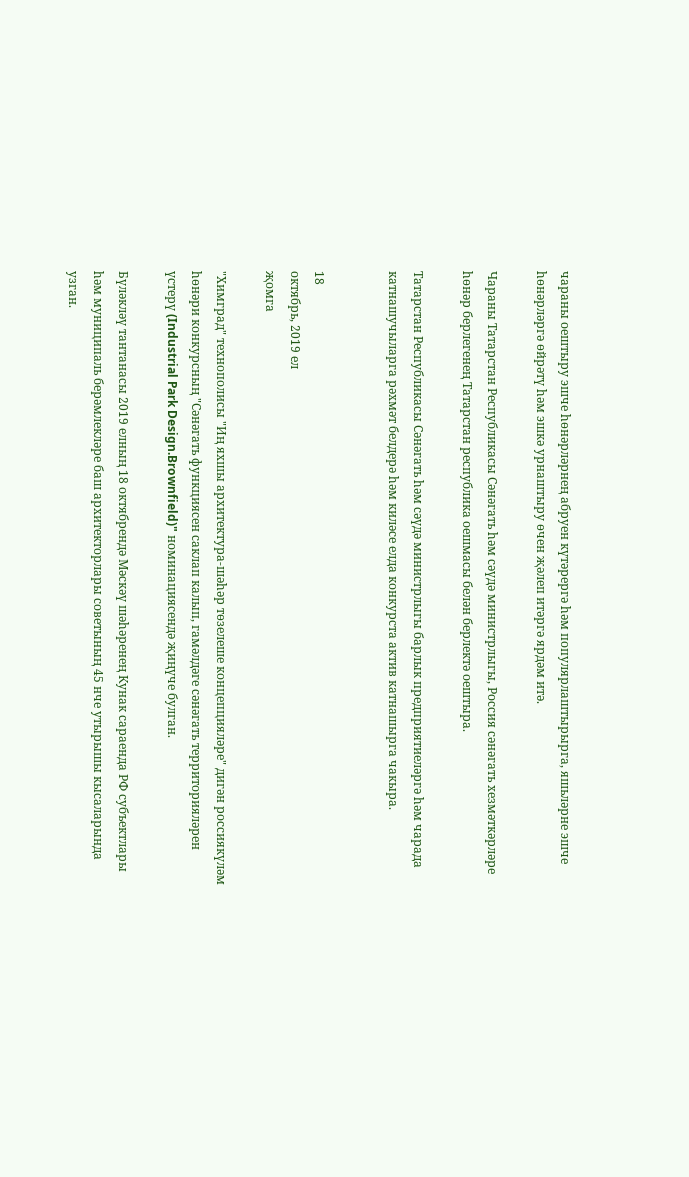чараны оештыру эшче һөнәрләрнең абруен күтәрергә һәм популярлаштырырга, яшьләрне эшче һөнәрләргә өйрәтү һәм эшкә урнаштыру өчен җәлеп итәргә ярдәм итә.

Чараны Татарстан Республикасы Сәнәгать һәм сәүдә министрлыгы, Россия сәнәгать хезмәткәрләре һөнәр берлегенең Татарстан республика оешмасы белән берлектә оештыра.

Татарстан Республикасы Сәнәгать һәм сәүдә министрлыгы барлык предприятиеләргә һәм чарада катнашучыларга рәхмәт белдерә һәм киләсе елда конкурста актив катнашырга чакыра.


18
октябрь, 2019 ел
җомга

"Химград" технополисы "Иң яхшы архитектура-шәһәр төзелеше концепцияләре" дигән россиякүләм һөнәри конкурсның "Сәнәгать функциясен саклап калып, гамәлдәге сәнәгать территорияләрен үстерү (Industrial Park Design.Brownfield)" номинациясендә җиңүче булган.

Бүләкләү тантанасы 2019 елның 18 октябрендә Мәскәү шәһәренең Кунак сараенда РФ субъектлары һәм муниципаль берәмлекләре баш архитекторлары советының 45 нче утырышы кысаларында узган.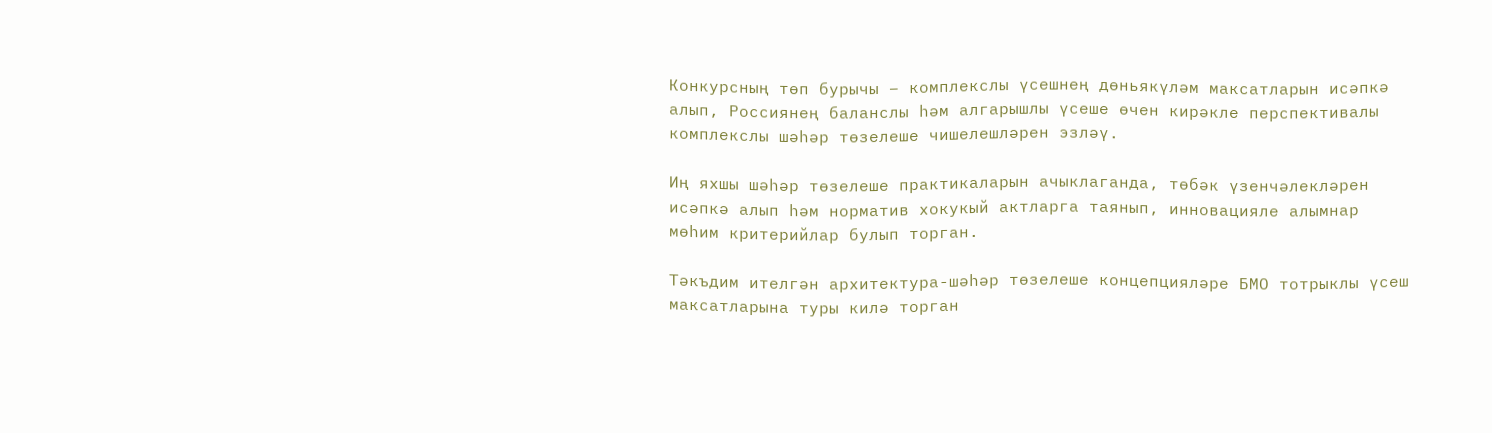Конкурсның төп бурычы – комплекслы үсешнең дөньякүләм максатларын исәпкә алып, Россиянең баланслы һәм алгарышлы үсеше өчен кирәкле перспективалы комплекслы шәһәр төзелеше чишелешләрен эзләү.

Иң яхшы шәһәр төзелеше практикаларын ачыклаганда, төбәк үзенчәлекләрен исәпкә алып һәм норматив хокукый актларга таянып, инновацияле алымнар мөһим критерийлар булып торган.

Тәкъдим ителгән архитектура-шәһәр төзелеше концепцияләре БМО тотрыклы үсеш максатларына туры килә торган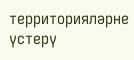территорияләрне үстерү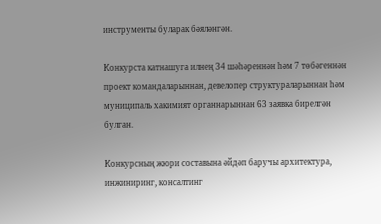инструменты буларак бәяләнгән.

Конкурста катнашуга илнең 34 шәһәреннән һәм 7 төбәгеннән проект командаларыннан, девелопер структураларыннан һәм муниципаль хакимият органнарыннан 63 заявка бирелгән булган.

Конкурсның жюри составына әйдәп баручы архитектура, инжиниринг, консалтинг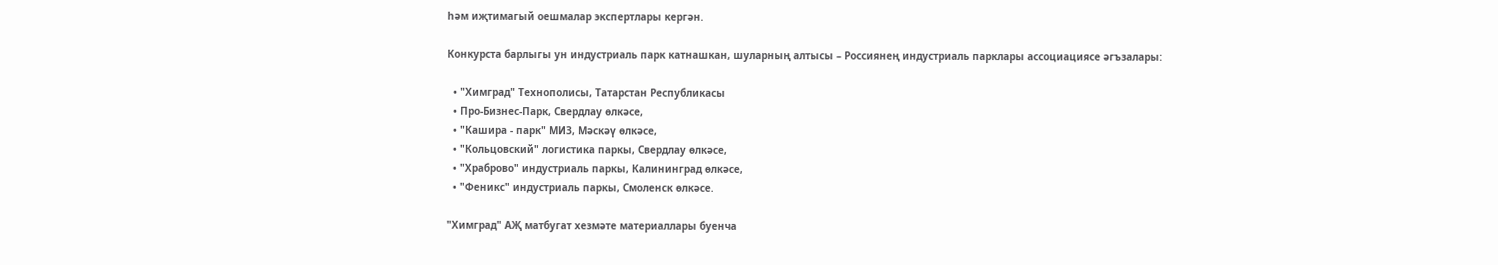һәм иҗтимагый оешмалар экспертлары кергән.

Конкурста барлыгы ун индустриаль парк катнашкан, шуларның алтысы – Россиянең индустриаль парклары ассоциациясе әгъзалары:

  • "Химград" Технополисы, Татарстан Республикасы
  • Про-Бизнес-Парк, Свердлау өлкәсе,
  • "Кашира - парк" МИЗ, Мәскәү өлкәсе,
  • "Кольцовский" логистика паркы, Свердлау өлкәсе,
  • "Храброво" индустриаль паркы, Калининград өлкәсе,
  • "Феникс" индустриаль паркы, Смоленск өлкәсе.

"Химград" АҖ матбугат хезмәте материаллары буенча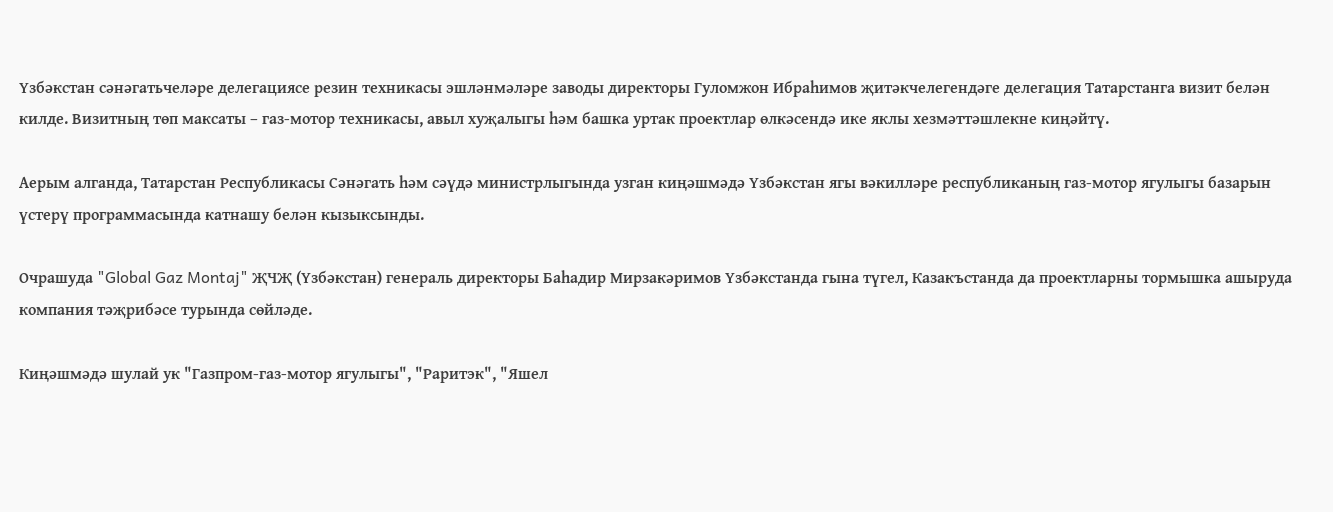Үзбәкстан сәнәгатьчеләре делегациясе резин техникасы эшләнмәләре заводы директоры Гуломжон Ибраһимов җитәкчелегендәге делегация Татарстанга визит белән килде. Визитның төп максаты – газ-мотор техникасы, авыл хуҗалыгы һәм башка уртак проектлар өлкәсендә ике яклы хезмәттәшлекне киңәйтү.

Аерым алганда, Татарстан Республикасы Сәнәгать һәм сәүдә министрлыгында узган киңәшмәдә Үзбәкстан ягы вәкилләре республиканың газ-мотор ягулыгы базарын үстерү программасында катнашу белән кызыксынды.

Очрашуда "Global Gaz Montaj" ҖЧҖ (Үзбәкстан) генераль директоры Баһадир Мирзакәримов Үзбәкстанда гына түгел, Казакъстанда да проектларны тормышка ашыруда компания тәҗрибәсе турында сөйләде.

Киңәшмәдә шулай ук "Газпром-газ-мотор ягулыгы", "Раритэк", "Яшел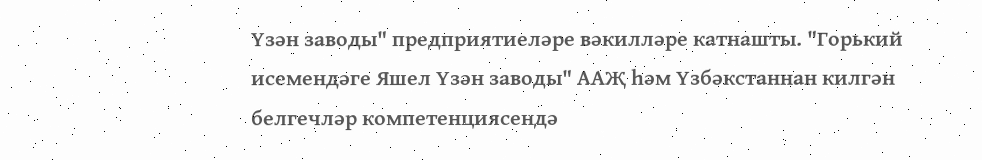Үзән заводы" предприятиеләре вәкилләре катнашты. "Горький исемендәге Яшел Үзән заводы" ААҖ һәм Үзбәкстаннан килгән белгечләр компетенциясендә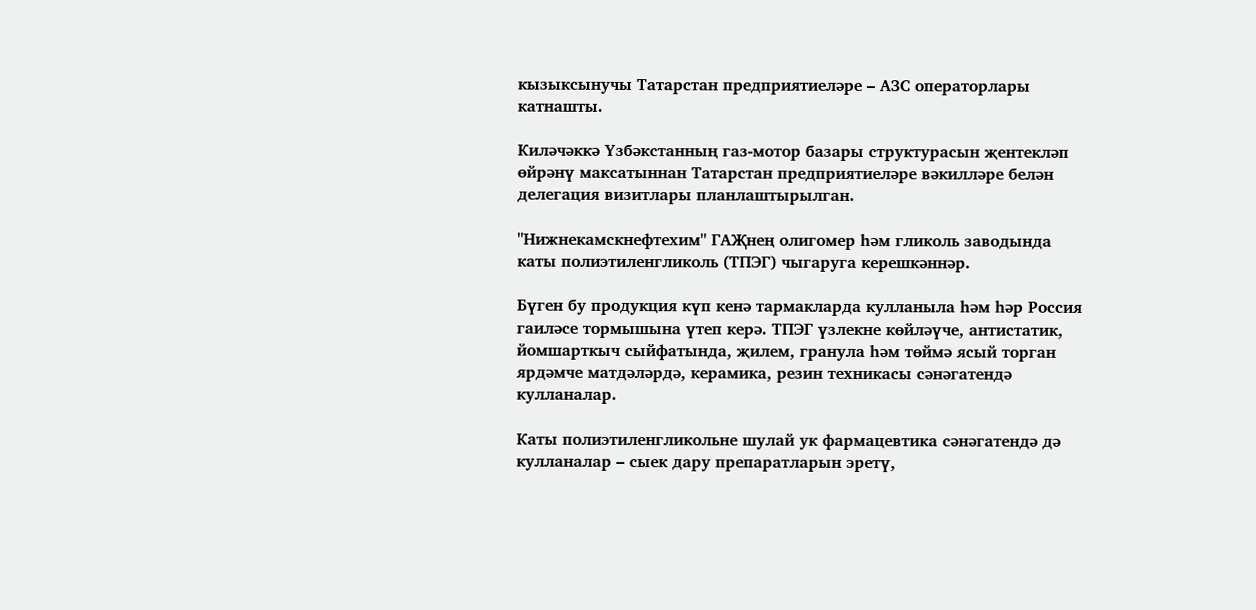кызыксынучы Татарстан предприятиеләре – АЗС операторлары катнашты.

Киләчәккә Үзбәкстанның газ-мотор базары структурасын җентекләп өйрәнү максатыннан Татарстан предприятиеләре вәкилләре белән делегация визитлары планлаштырылган.

"Нижнекамскнефтехим" ГАҖнең олигомер һәм гликоль заводында каты полиэтиленгликоль (ТПЭГ) чыгаруга керешкәннәр.

Бүген бу продукция күп кенә тармакларда кулланыла һәм һәр Россия гаиләсе тормышына үтеп керә. ТПЭГ үзлекне көйләүче, антистатик, йомшарткыч сыйфатында, җилем, гранула һәм төймә ясый торган ярдәмче матдәләрдә, керамика, резин техникасы сәнәгатендә кулланалар.

Каты полиэтиленгликольне шулай ук фармацевтика сәнәгатендә дә кулланалар – сыек дару препаратларын эретү,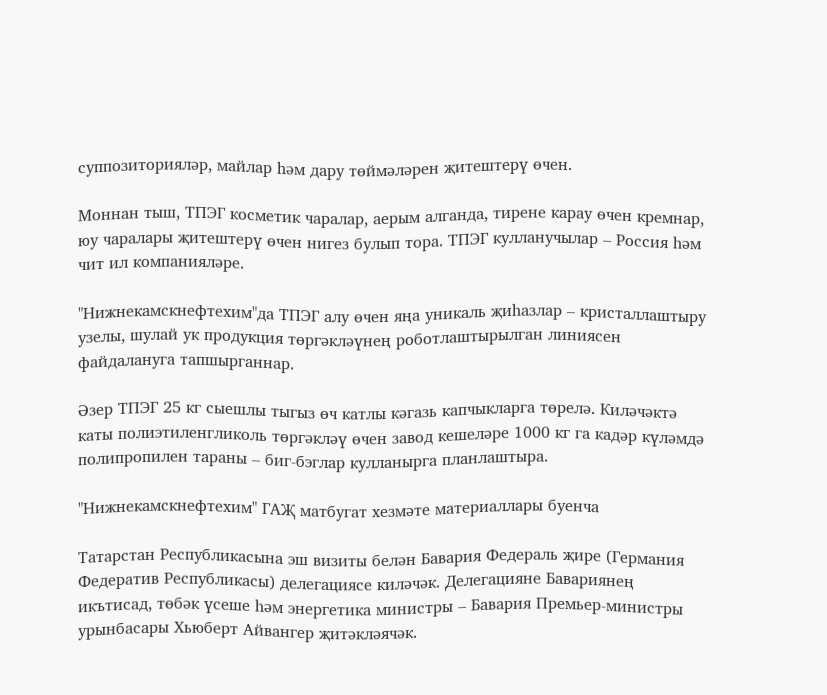суппозиторияләр, майлар һәм дару төймәләрен җитештерү өчен.

Моннан тыш, ТПЭГ косметик чаралар, аерым алганда, тирене карау өчен кремнар, юу чаралары җитештерү өчен нигез булып тора. ТПЭГ кулланучылар – Россия һәм чит ил компанияләре.

"Нижнекамскнефтехим"да ТПЭГ алу өчен яңа уникаль җиһазлар – кристаллаштыру узелы, шулай ук продукция төргәкләүнең роботлаштырылган линиясен файдалануга тапшырганнар.

Әзер ТПЭГ 25 кг сыешлы тыгыз өч катлы кәгазь капчыкларга төрелә. Киләчәктә каты полиэтиленгликоль төргәкләү өчен завод кешеләре 1000 кг га кадәр күләмдә полипропилен тараны – биг-бэглар кулланырга планлаштыра.

"Нижнекамскнефтехим" ГАҖ матбугат хезмәте материаллары буенча

Татарстан Республикасына эш визиты белән Бавария Федераль җире (Германия Федератив Республикасы) делегациясе киләчәк. Делегацияне Бавариянең икътисад, төбәк үсеше һәм энергетика министры – Бавария Премьер-министры урынбасары Хьюберт Айвангер җитәкләячәк.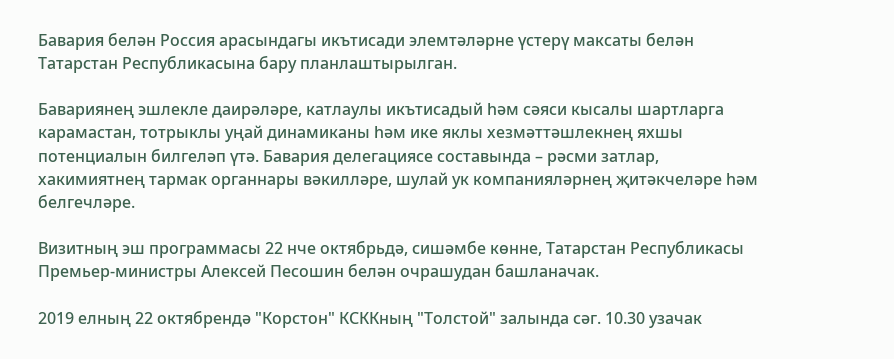Бавария белән Россия арасындагы икътисади элемтәләрне үстерү максаты белән Татарстан Республикасына бару планлаштырылган.

Бавариянең эшлекле даирәләре, катлаулы икътисадый һәм сәяси кысалы шартларга карамастан, тотрыклы уңай динамиканы һәм ике яклы хезмәттәшлекнең яхшы потенциалын билгеләп үтә. Бавария делегациясе составында – рәсми затлар, хакимиятнең тармак органнары вәкилләре, шулай ук компанияләрнең җитәкчеләре һәм белгечләре.

Визитның эш программасы 22 нче октябрьдә, сишәмбе көнне, Татарстан Республикасы Премьер-министры Алексей Песошин белән очрашудан башланачак.

2019 елның 22 октябрендә "Корстон" КСККның "Толстой" залында сәг. 10.30 узачак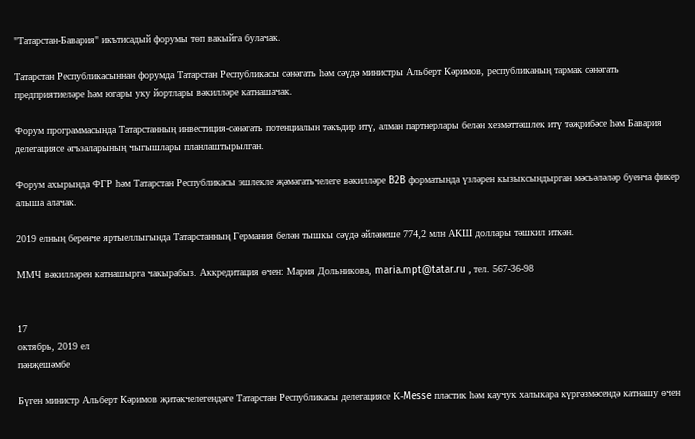"Татарстан-Бавария" икътисадый форумы төп вакыйга булачак.

Татарстан Республикасыннан форумда Татарстан Республикасы сәнәгать һәм сәүдә министры Альберт Кәримов, республиканың тармак сәнәгать предприятиеләре һәм югары уку йортлары вәкилләре катнашачак.

Форум программасында Татарстанның инвестиция-сәнәгать потенциалын тәкъдир итү, алман партнерлары белән хезмәттәшлек итү тәҗрибәсе һәм Бавария делегациясе әгъзаларының чыгышлары планлаштырылган.

Форум ахырында ФГР һәм Татарстан Республикасы эшлекле җәмәгатьчелеге вәкилләре B2B форматында үзләрен кызыксындырган мәсьәләләр буенча фикер алыша алачак.

2019 елның беренче яртыеллыгында Татарстанның Германия белән тышкы сәүдә әйләнеше 774,2 млн АКШ доллары тәшкил иткән.

ММЧ вәкилләрен катнашырга чакырабыз. Аккредитация өчен: Мария Дольникова, maria.mpt@tatar.ru , тел. 567-36-98


17
октябрь, 2019 ел
пәнҗешәмбе

Бүген министр Альберт Кәримов җитәкчелегендәге Татарстан Республикасы делегациясе К-Messe пластик һәм каучук халыкара күргәзмәсендә катнашу өчен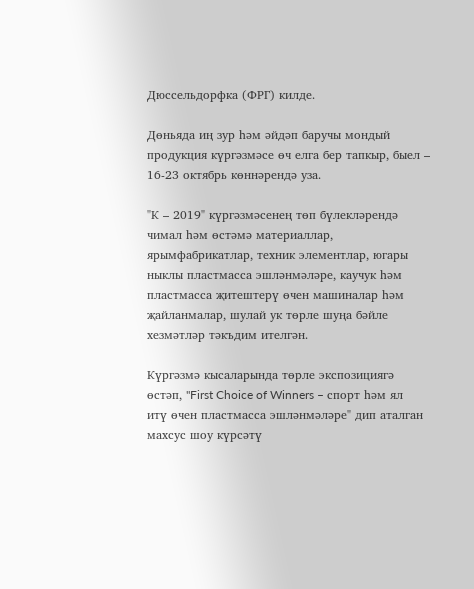Дюссельдорфка (ФРГ) килде.

Дөньяда иң зур һәм әйдәп баручы мондый продукция күргәзмәсе өч елга бер тапкыр, быел – 16-23 октябрь көннәрендә уза.

"К – 2019" күргәзмәсенең төп бүлекләрендә чимал һәм өстәмә материаллар, ярымфабрикатлар, техник элементлар, югары ныклы пластмасса эшләнмәләре, каучук һәм пластмасса җитештерү өчен машиналар һәм җайланмалар, шулай ук төрле шуңа бәйле хезмәтләр тәкъдим ителгән.

Күргәзмә кысаларында төрле экспозициягә өстәп, "First Choice of Winners – спорт һәм ял итү өчен пластмасса эшләнмәләре" дип аталган махсус шоу күрсәтү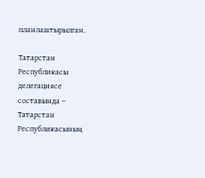планлаштырылган.

Татарстан Республикасы делегациясе составында – Татарстан Республикасының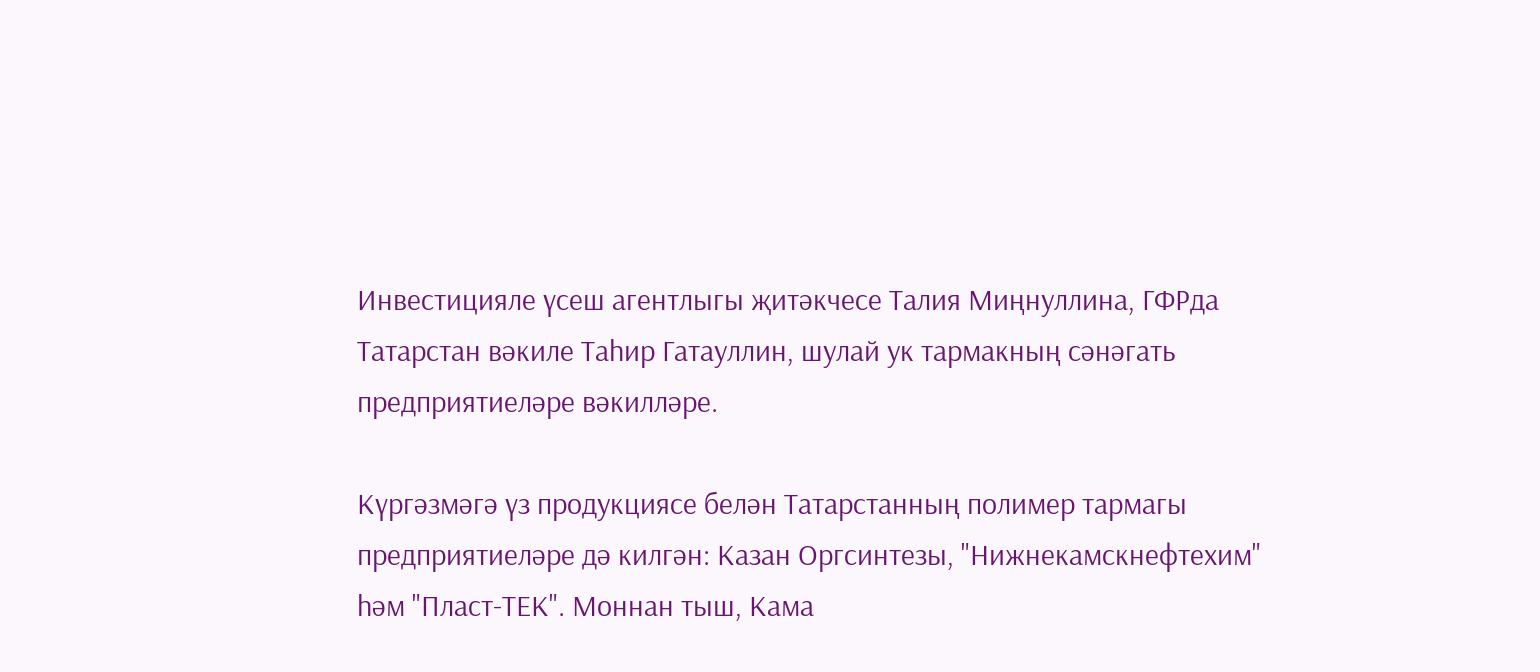Инвестицияле үсеш агентлыгы җитәкчесе Талия Миңнуллина, ГФРда Татарстан вәкиле Таһир Гатауллин, шулай ук тармакның сәнәгать предприятиеләре вәкилләре.

Күргәзмәгә үз продукциясе белән Татарстанның полимер тармагы предприятиеләре дә килгән: Казан Оргсинтезы, "Нижнекамскнефтехим" һәм "Пласт-ТЕК". Моннан тыш, Кама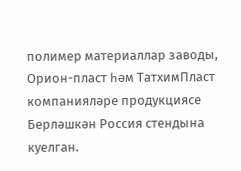полимер материаллар заводы, Орион-пласт һәм ТатхимПласт компанияләре продукциясе Берләшкән Россия стендына куелган.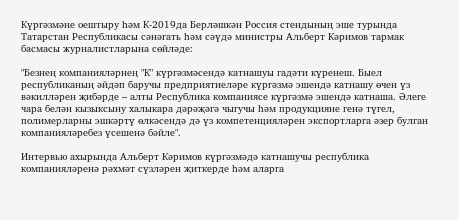Күргәзмәне оештыру һәм К-2019да Берләшкән Россия стендының эше турында Татарстан Республикасы сәнәгать һәм сәүдә министры Альберт Кәримов тармак басмасы журналистларына сөйләде:

"Безнең компанияләрнең "К" күргәзмәсендә катнашуы гадәти күренеш. Быел республиканың әйдәп баручы предприятиеләре күргәзмә эшендә катнашу өчен үз вәкилләрен җибәрде – алты Республика компаниясе күргәзмә эшендә катнаша. Әлеге чара белән кызыксыну халыкара дәрәҗәгә чыгучы һәм продукцияне генә түгел, полимерларны эшкәртү өлкәсендә дә үз компетенцияләрен экспортларга әзер булган компанияләребез үсешенә бәйле".

Интервью ахырында Альберт Кәримов күргәзмәдә катнашучы республика компанияләренә рәхмәт сүзләрен җиткерде һәм аларга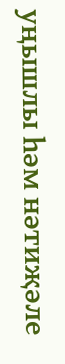уңышлы һәм нәтиҗәле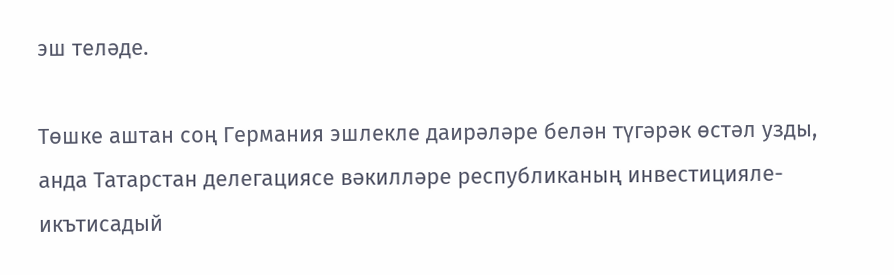эш теләде.

Төшке аштан соң Германия эшлекле даирәләре белән түгәрәк өстәл узды, анда Татарстан делегациясе вәкилләре республиканың инвестицияле-икътисадый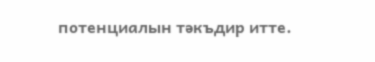потенциалын тәкъдир итте.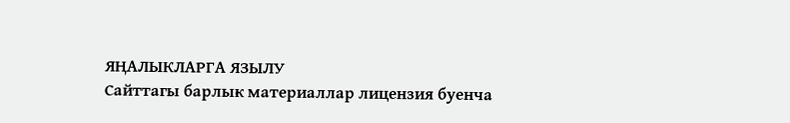ЯҢАЛЫКЛАРГА ЯЗЫЛУ
Сайттагы барлык материаллар лицензия буенча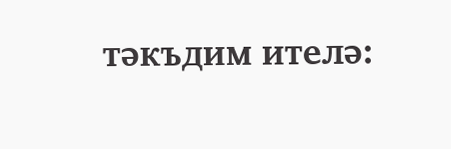тәкъдим ителә: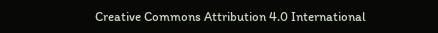Creative Commons Attribution 4.0 International